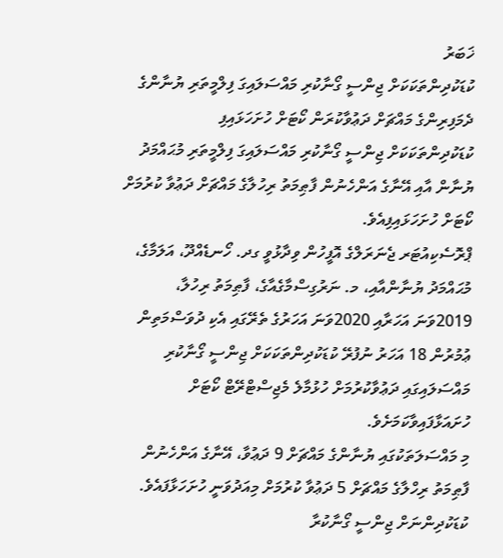ޚަބަރު
ކުޑަކުދިންތަކަކަށް ޖިންސީ ގޯނާކުރި މައްސަލައިގަ ފިލްމީތަރި ޔުނާންގެ ދެމަފިރިންގެ މައްޗަށް ދަޢުވާކުރަން ކޯޓަށް ހުށަހަޅައިފި
ކުޑަކުދިންތަކަކަށް ޖިންސީ ގޯނާކުރި މައްސަލައިގަ ފިލްމީތަރި މުޙައްމަދު ޔުނާން އާއި އޭނާގެ އަންހެނުން ފާޠިމަތު ރިހުލާގެ މައްޗަށް ދަޢުވާ ކުރުމަށް ކޯޓަށް ހުށަހަޅައިފިއެވެ.
ޕްރޮސެކިއުޓަރ ޖެނަރަލްގެ އޮފީހުން ވިދާޅުވީ ގދ. ހޯނޑެއްދޫ، އަލަމާގެ، މުޙައްމަދު ޔުނާންއާއި، މ. ނަރުގިސްމާގެއާގެ، ފާޠިމަތު ރިހުލާ، 2019ވަނަ އަހަރާއި 2020ވަނަ އަހަރުގެ ތެރޭގައި އެކި ދުވަސްމަތިން ޢުމުރުން 18 އަހަރު ނުފުރޭ ކުޑަކުދިންތަކަކަށް ޖިންސީ ގޯނާކުރި މައްސަލައިގައި ދަޢުވާކުރުމަށް ހުޅުމާލެ މެޖިސްޓްރޭޓް ކޯޓަށް ހުށައަޅާފައިވާކަމަށެވެ.
މި މައްސަލަތަކުގައި ޔުނާންގެ މައްޗަށް 9 ދަޢުވާ، އޭނާގެ އަންހެނުން ފާޠިމަތު ރިހްލާގެ މައްޗަށް 5 ދަޢުވާ ކުރުމަށް މިއަދުވަނީ ހުށަހަޅާފައެވެ.
ކުޑަކުދިންނަށް ޖިންސީ ގޯނާކުރާ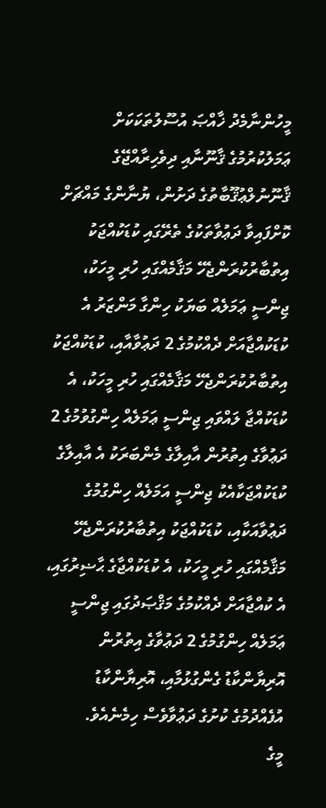މީހުންނާމެދު ޚާއްޞަ އުސޫލުތަކަކަށް ޢަމަލުކުރުމުގެ ޤާނޫނާއި ދިވެހިރާއްޖޭގެ ޤާނޫނުލްޢުޤޫބާތުގެ ދަށުން، ޔުނާންގެ މައްޗަށް ކޮށްފައިވާ ދަޢުވާތަކުގެ ތެރޭގައި ކުޑަކުއްޖަކު އިތުބާރުކުރަންޖެހޭ މަޤާމެއްގައި ހުރި މީހަކު، ޖިންސީ ޢަމަލެއް ބަޔަކު ހިންގާ މަންޒަރު އެ ކުޑަކުއްޖާއަށް ދެއްކުމުގެ 2 ދަޢުވާއާއި، ކުޑަކުއްޖަކު އިތުބާރުކުރަންޖެހޭ މަޤާމެއްގައި ހުރި މީހަކު، އެ ކުޑަކުއްޖާ ލައްވައި ޖިންސީ ޢަމަލެއް ހިންގުވުމުގެ 2 ދަޢުވާގެ އިތުރުން އާއިލާގެ މެންބަރަކު އެ އާއިލާގެ ކުޑަކުއްޖަކާއެކު ޖިންސީ އަމަލެއް ހިންގުމުގެ ދަޢުވާއަކާއި، ކުޑަކުއްޖަކު އިތުބާރުކުރަންޖެހޭ މަޤާމެއްގައި ހުރި މީހަކު، އެ ކުޑަކުއްޖާގެ ޙާޟިރުގައި، އެ ކުއްޖާއަށް ދެއްކުމުގެ މަޤްޞަދުގައި ޖިންސީ ޢަމަލެއް ހިންގުމުގެ 2 ދަޢުވާގެ އިތުރުން އޮރިޔާންކާޑު ގެންގުޅުމާއި، އޮރިޔާންކާޑު އުފެއްދުމުގެ ކުށުގެ ދަޢުވާވެސް ހިމެނެއެވެ.
މީގެ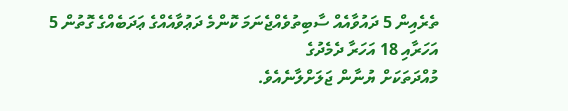ތެރެއިން 5 ދައުވާއެއް ސާބިތުވެއްޖެނަމަ ކޮންމެ ދަޢުވާއެއްގެ ޢަދަބެއްގެ ގޮތުން 5 އަހަރާއި 18 އަހަރާ ދެމެދުގެ
މުއްދަތަކަށް ޔުނާން ޖަލަށްލާނެއެވެ.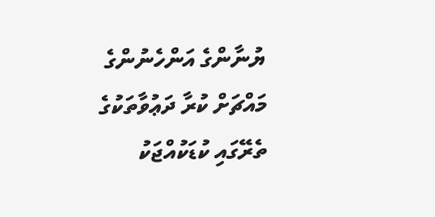ޔުނާންގެ އަންހެނުންގެ މައްޗަށް ކުރާ ދަޢުވާތަކުގެ ތެރޭގައި ކުޑަކުއްޖަކު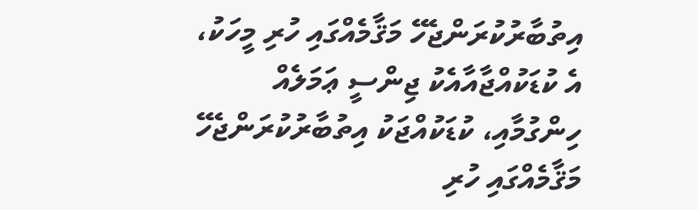އިތުބާރުކުރަންޖެހޭ މަޤާމެއްގައި ހުރި މީހަކު، އެ ކުޑަކުއްޖާއާއެކު ޖިންސީ ޢަމަލެއް ހިންގުމާއި، ކުޑަކުއްޖަކު އިތުބާރުކުރަންޖެހޭ މަޤާމެއްގައި ހުރި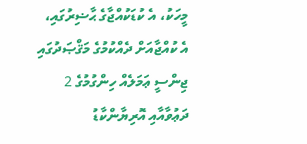މީހަކު، އެ ކުޑަކުއްޖާގެ ޙާޟިރުގައި، އެ ކުއްޖާއަށް ދެއްކުމުގެ މަޤްޞަދުގައި ޖިންސީ ޢަމަލެއް ހިންގުމުގެ 2 ދަޢުވާއާއި އޮރިޔާންކާޑު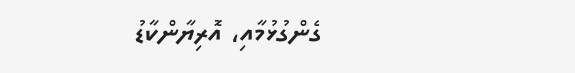ގެންގުޅުމާއި، އޮރިޔާންކާޑު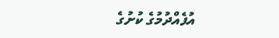އުފެއްދުމުގެ ކުށުގެ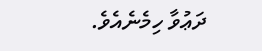ދަޢުވާ ހިމެނެއެވެ.